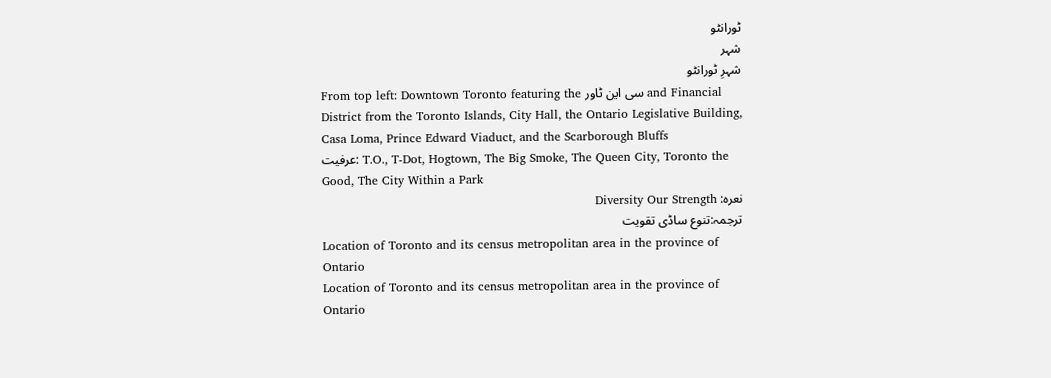ٹورانٹو
شہر
شہرِ ٹورانٹو
From top left: Downtown Toronto featuring the سی این ٹاور and Financial District from the Toronto Islands, City Hall, the Ontario Legislative Building, Casa Loma, Prince Edward Viaduct, and the Scarborough Bluffs
عرفیت: T.O., T-Dot, Hogtown, The Big Smoke, The Queen City, Toronto the Good, The City Within a Park
نعرہ: Diversity Our Strength
ترجمہ:تنوع ساڈی تقویت
Location of Toronto and its census metropolitan area in the province of Ontario
Location of Toronto and its census metropolitan area in the province of Ontario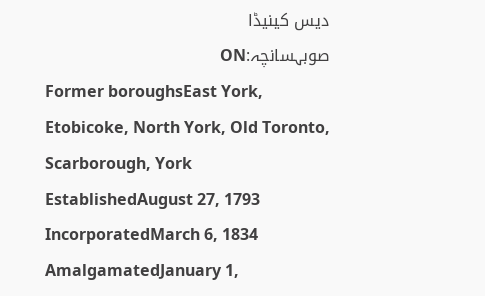دیس کینیڈا
صوبہسانچہ:ON
Former boroughsEast York, Etobicoke, North York, Old Toronto, Scarborough, York
EstablishedAugust 27, 1793
IncorporatedMarch 6, 1834
AmalgamatedJanuary 1,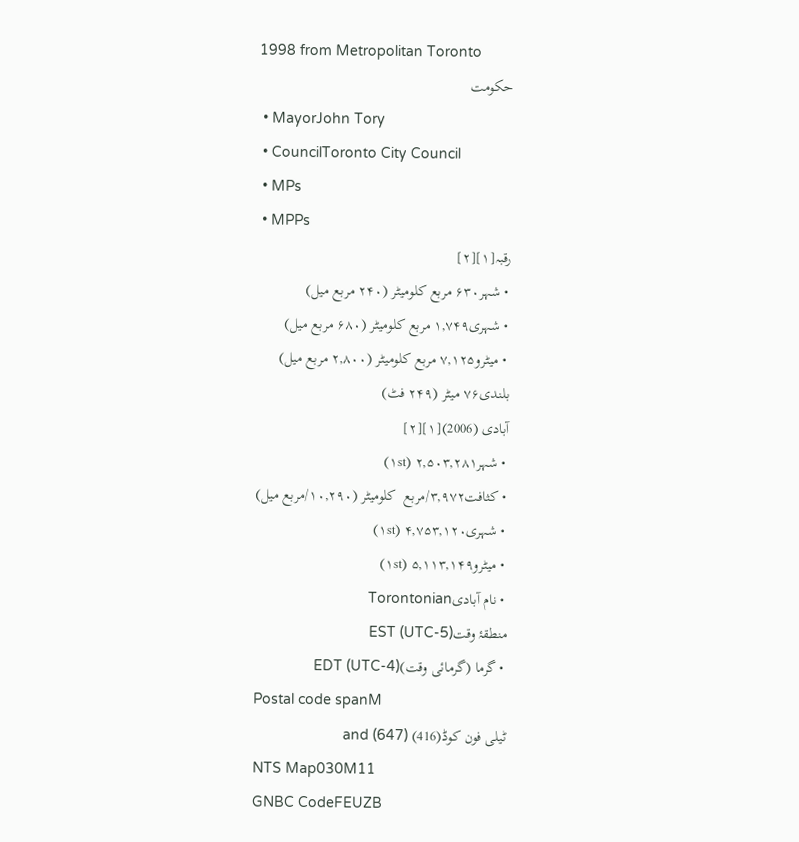1998 from Metropolitan Toronto
حکومت
 • MayorJohn Tory
 • CouncilToronto City Council
 • MPs
 • MPPs
رقبہ[۱][۲]
 • شہر۶۳۰ مربع کلومیٹر (۲۴۰ مربع میل)
 • شہری۱,۷۴۹ مربع کلومیٹر (۶۸۰ مربع میل)
 • میٹرو۷,۱۲۵ مربع کلومیٹر (۲,۸۰۰ مربع میل)
بلندی۷۶ میٹر (۲۴۹ فٹ)
آبادی (2006)[۱][۲]
 • شہر۲,۵۰۳,۲۸۱ (۱st)
 • کثافت۳,۹۷۲/مربع  کلومیٹر (۱۰,۲۹۰/مربع میل)
 • شہری۴,۷۵۳,۱۲۰ (۱st)
 • میٹرو۵,۱۱۳,۱۴۹ (۱st)
 • نام آبادیTorontonian
منطقۂ وقتEST (UTC-5)
 • گرما (گرمائی وقت)EDT (UTC-4)
Postal code spanM
ٹیلی فون کوڈ(416) and (647)
NTS Map030M11
GNBC CodeFEUZB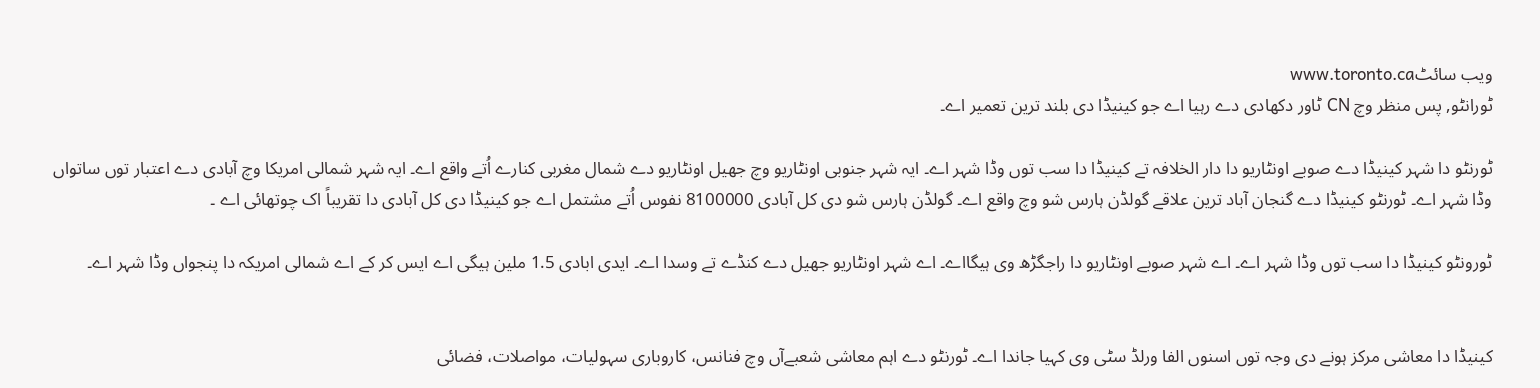ویب سائٹwww.toronto.ca
ٹورانٹو, پس منظر وچ CN ٹاور دکھادی دے رہیا اے جو کینیڈا دی بلند ترین تعمیر اے۔

ٹورنٹو دا شہر کینیڈا دے صوبے اونٹاریو دا دار الخلافہ تے کینیڈا دا سب توں وڈا شہر اے۔ ایہ شہر جنوبی اونٹاریو وچ جھیل اونٹاریو دے شمال مغربی کنارے اُتے واقع اے۔ ایہ شہر شمالی امریکا وچ آبادی دے اعتبار توں ساتواں وڈا شہر اے۔ ٹورنٹو کینیڈا دے گنجان آباد ترین علاقے گولڈن ہارس شو وچ واقع اے۔ گولڈن ہارس شو دی کل آبادی 8100000 نفوس اُتے مشتمل اے جو کینیڈا دی کل آبادی دا تقریباً اک چوتھائی اے ۔

ٹورونٹو کینیڈا دا سب توں وڈا شہر اے۔ اے شہر صوبے اونٹاریو دا راجگڑھ وی ہیگااے۔ اے شہر اونٹاریو جھیل دے کنڈے تے وسدا اے۔ ایدی ابادی 1.5 ملین ہیگی اے ایس کر کے اے شمالی امریکہ دا پنجواں وڈا شہر اے۔


کینیڈا دا معاشی مرکز ہونے دی وجہ توں اسنوں الفا ورلڈ سٹی وی کہیا جاندا اے۔ ٹورنٹو دے اہم معاشی شعبےآں وچ فنانس، کاروباری سہولیات، مواصلات، فضائی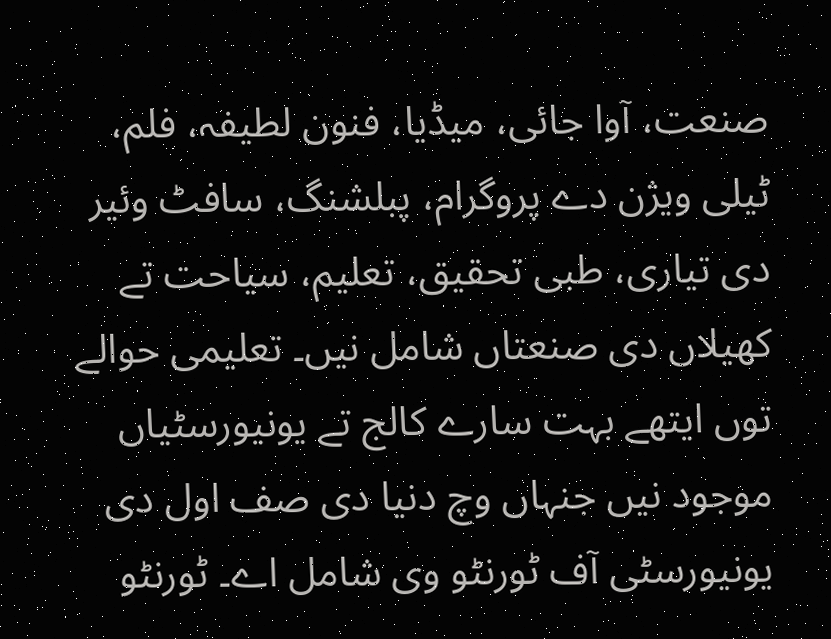صنعت، آوا جائی، میڈیا، فنون لطیفہ، فلم، ٹیلی ویژن دے پروگرام، پبلشنگ، سافٹ وئیر دی تیاری، طبی تحقیق، تعلیم، سیاحت تے کھیلاں دی صنعتاں شامل نيں۔ تعلیمی حوالے توں ایتھے بہت سارے کالج تے یونیورسٹیاں موجود نيں جنہاں وچ دنیا دی صف اول دی یونیورسٹی آف ٹورنٹو وی شامل اے۔ ٹورنٹو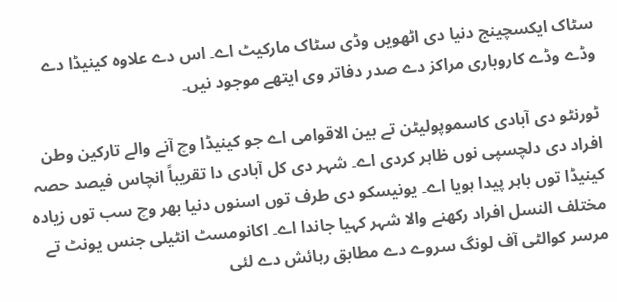سٹاک ایکسچینج دنیا دی اٹھويں وڈی سٹاک مارکیٹ اے۔ اس دے علاوہ کینیڈا دے وڈے وڈے کاروباری مراکز دے صدر دفاتر وی ایتھے موجود نيں۔

ٹورنٹو دی آبادی کاسموپولیٹن تے بین الاقوامی اے جو کینیڈا وچ آنے والے تارکین وطن افراد دی دلچسپی نوں ظاہر کردی اے۔ شہر دی کل آبادی دا تقریباً انچاس فیصد حصہ کینیڈا توں باہر پیدا ہويا اے۔ یونیسکو دی طرف توں اسنوں دنیا بھر وچ سب توں زیادہ مختلف النسل افراد رکھنے والا شہر کہیا جاندا اے۔ اکانومسٹ انٹیلی جنس یونٹ تے مرسر کوالٹی آف لونگ سروے دے مطابق رہائش دے لئی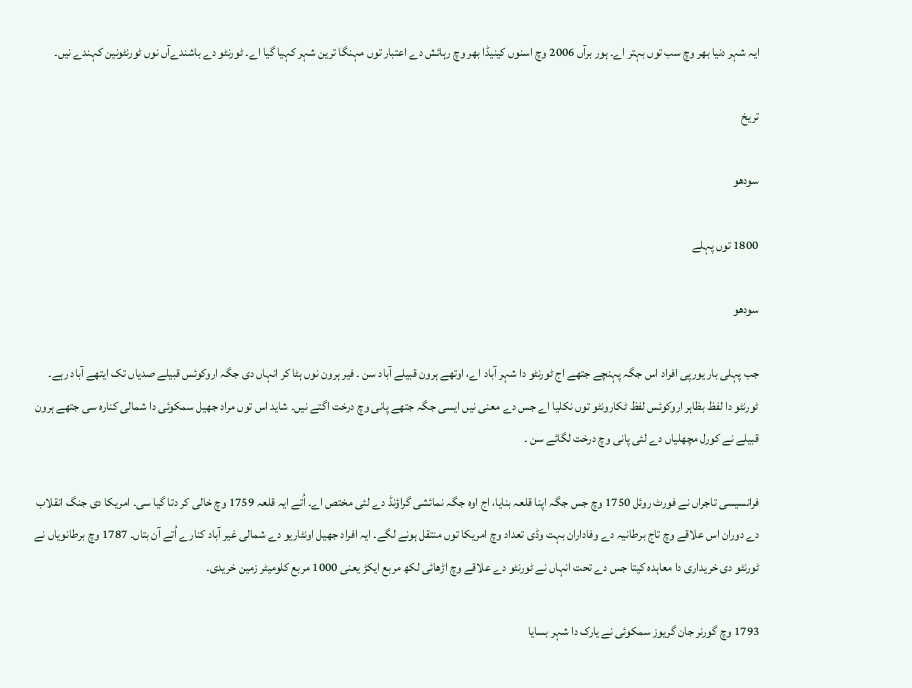ایہ شہر دنیا بھر وچ سب توں بہتر اے۔ ہور برآں 2006 وچ اسنوں کینیڈا بھر وچ رہائش دے اعتبار توں مہنگا ترین شہر کہیا گیا اے۔ ٹورنٹو دے باشندےآں نوں ٹورنٹونین کہندے نيں۔

تریخ

سودھو

1800 توں پہلے

سودھو

جب پہلی بار یورپی افراد اس جگہ پہنچے جتھے اج ٹورنٹو دا شہر آباد اے، اوتھے ہرون قبیلے آباد سن ۔ فیر ہرون نوں ہٹا کر انہاں دی جگہ اروکوئس قبیلے صدیاں تک ایتھے آباد رہے۔ ٹورنٹو دا لفظ بظاہر اروکوئس لفظ ٹکارونٹو توں نکلیا اے جس دے معنی نيں ایسی جگہ جتھے پانی وچ درخت اگتے نيں۔ شاید اس توں مراد جھیل سمکوئی دا شمالی کنارہ سی جتھے ہرون قبیلے نے کورل مچھلیاں دے لئی پانی وچ درخت لگائے سن ۔

فرانسیسی تاجراں نے فورٹ روئل 1750 وچ جس جگہ اپنا قلعہ بنایا، اج اوہ جگہ نمائشی گراؤنڈ دے لئی مختص اے۔ اُتے ایہ قلعہ 1759 وچ خالی کر دتا گیا سی۔ امریکا دی جنگ انقلاب دے دوران اس علاقے وچ تاج برطانیہ دے وفاداران بہت وڈی تعداد وچ امریکا توں منتقل ہونے لگے۔ ایہ افراد جھیل اونٹاریو دے شمالی غیر آباد کنارے اُتے آن بتاں۔ 1787 وچ برطانویاں نے ٹورنٹو دی خریداری دا معاہدہ کيتا جس دے تحت انہاں نے ٹورنٹو دے علاقے وچ اڑھائی لکھ مربع ایکڑ یعنی 1000 مربع کلومیٹر زمین خریدی۔

1793 وچ گورنر جان گریوز سمکوئی نے یارک دا شہر بسایا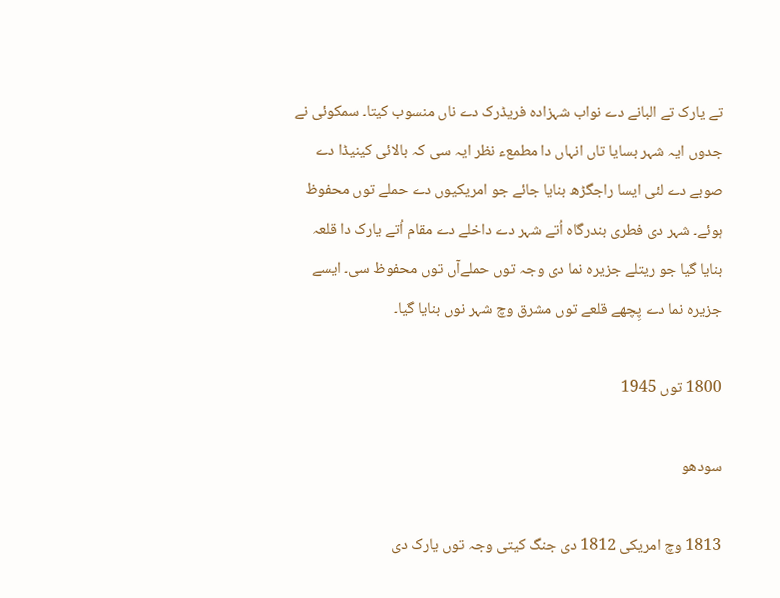تے یارک تے البانے دے نواب شہزادہ فریڈرک دے ناں منسوب کيتا۔ سمکوئی نے جدوں ایہ شہر بسایا تاں انہاں دا مطمعء نظر ایہ سی کہ بالائی کینیڈا دے صوبے دے لئی ایسا راجگڑھ بنایا جائے جو امریکیوں دے حملے توں محفوظ ہوئے۔ شہر دی فطری بندرگاہ اُتے شہر دے داخلے دے مقام اُتے یارک دا قلعہ بنایا گیا جو ریتلے جزیرہ نما دی وجہ توں حملےآں توں محفوظ سی۔ ايسے جزیرہ نما دے پِچھے قلعے توں مشرق وچ شہر نوں بنایا گیا۔

1800 توں 1945

سودھو

1813 وچ امریکی 1812 دی جنگ کيتی وجہ توں یارک دی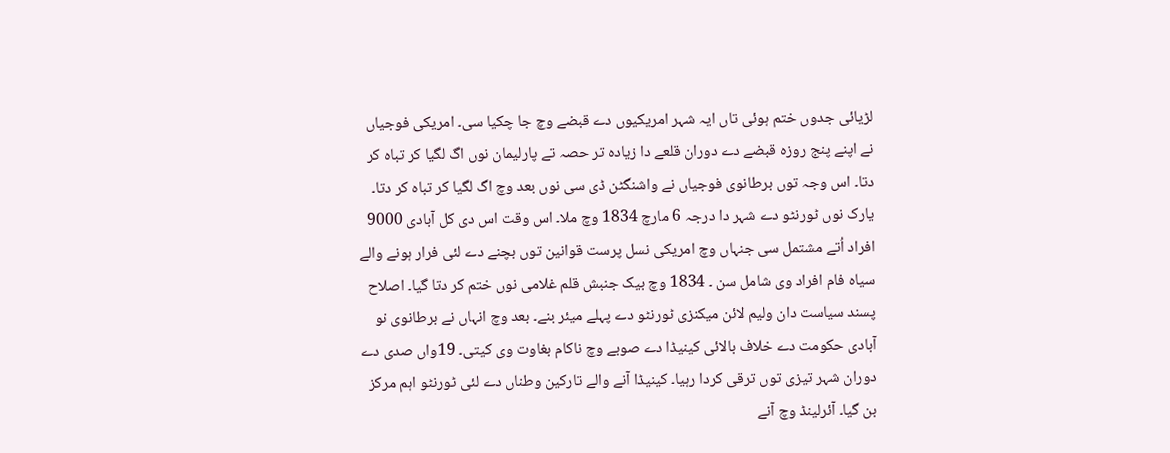لڑیائی جدوں ختم ہوئی تاں ایہ شہر امریکیوں دے قبضے وچ جا چکيا سی۔ امریکی فوجیاں نے اپنے پنج روزہ قبضے دے دوران قلعے دا زیادہ تر حصہ تے پارلیمان نوں اگ لگیا کر تباہ کر دتا۔ اس وجہ توں برطانوی فوجیاں نے واشنگٹن ڈی سی نوں بعد وچ اگ لگیا کر تباہ کر دتا۔ یارک نوں ٹورنٹو دے شہر دا درجہ 6 مارچ 1834 وچ ملا۔ اس وقت اس دی کل آبادی 9000 افراد اُتے مشتمل سی جنہاں وچ امریکی نسل پرست قوانین توں بچنے دے لئی فرار ہونے والے سیاہ فام افراد وی شامل سن ۔ 1834 وچ بیک جنبش قلم غلامی نوں ختم کر دتا گیا۔ اصلاح پسند سیاست دان ولیم لائن میکنزی ٹورنٹو دے پہلے میئر بنے۔ بعد وچ انہاں نے برطانوی نو آبادی حکومت دے خلاف بالائی کینیڈا دے صوبے وچ ناکام بغاوت وی کيتی۔ 19واں صدی دے دوران شہر تیزی توں ترقی کردا رہیا۔ کینیڈا آنے والے تارکین وطناں دے لئی ٹورنٹو اہم مرکز بن گیا۔ آئرلینڈ وچ آنے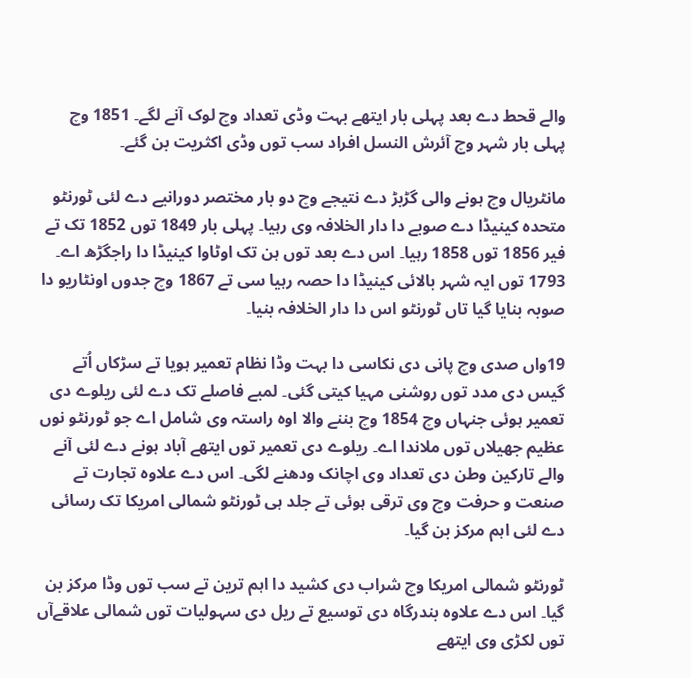والے قحط دے بعد پہلی بار ایتھے بہت وڈی تعداد وچ لوک آنے لگے۔ 1851 وچ پہلی بار شہر وچ آئرش النسل افراد سب توں وڈی اکثریت بن گئے۔

مانٹریال وچ ہونے والی گڑبڑ دے نتیجے وچ دو بار مختصر دورانیے دے لئی ٹورنٹو متحدہ کینیڈا دے صوبے دا دار الخلافہ وی رہیا۔ پہلی بار 1849 توں 1852 تک تے فیر 1856 توں 1858 رہیا۔ اس دے بعد توں ہن تک اوٹاوا کینیڈا دا راجگڑھ اے۔ 1793 توں ایہ شہر بالائی کینیڈا دا حصہ رہیا سی تے 1867 وچ جدوں اونٹاریو دا صوبہ بنایا گیا تاں ٹورنٹو اس دا دار الخلافہ بنیا۔

19واں صدی وچ پانی دی نکاسی دا بہت وڈا نظام تعمیر ہويا تے سڑکاں اُتے گیس دی مدد توں روشنی مہیا کيتی گئی۔ لمبے فاصلے تک دے لئی ریلوے دی تعمیر ہوئی جنہاں وچ 1854 وچ بننے والا اوہ راستہ وی شامل اے جو ٹورنٹو نوں عظیم جھیلاں توں ملاندا اے۔ ریلوے دی تعمیر توں ایتھے آباد ہونے دے لئی آنے والے تارکین وطن دی تعداد وی اچانک ودھنے لگی۔ اس دے علاوہ تجارت تے صنعت و حرفت وچ وی ترقی ہوئی تے جلد ہی ٹورنٹو شمالی امریکا تک رسائی دے لئی اہم مرکز بن گیا۔

ٹورنٹو شمالی امریکا وچ شراب دی کشید دا اہم ترین تے سب توں وڈا مرکز بن گیا۔ اس دے علاوہ بندرگاہ دی توسیع تے ریل دی سہولیات توں شمالی علاقےآں توں لکڑی وی ایتھے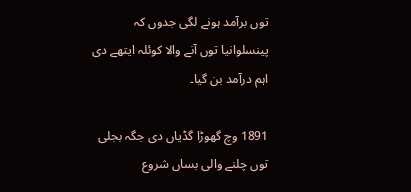توں برآمد ہونے لگی جدوں کہ پینسلوانیا توں آنے والا کوئلہ ایتھے دی اہم درآمد بن گیا۔

1891 وچ گھوڑا گڈیاں دی جگہ بجلی توں چلنے والی بساں شروع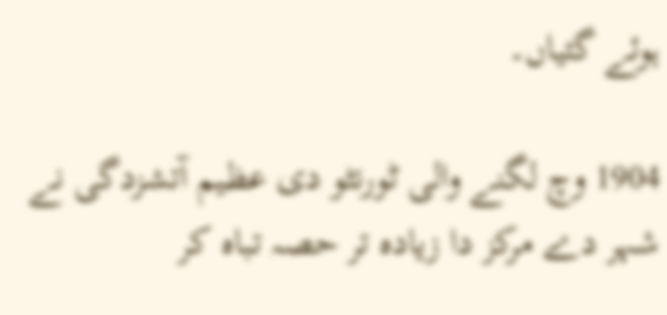ہوئے گئياں۔

1904 وچ لگنے والی ٹورنٹو دی عظیم آتشزدگی نے شہر دے مرکز دا زیادہ تر حصہ تباہ کر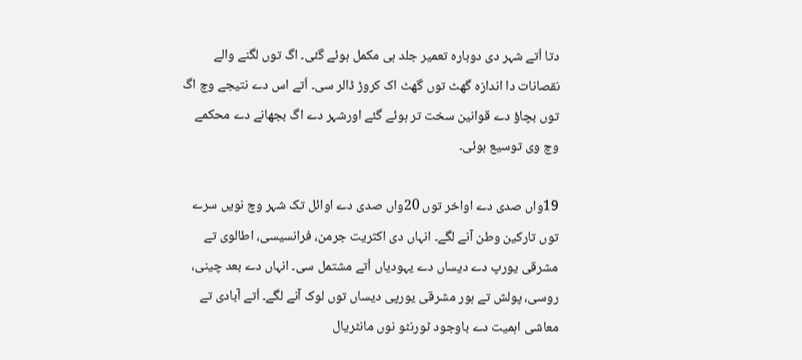دتا اُتے شہر دی دوبارہ تعمیر جلد ہی مکمل ہوئے گئی۔ اگ توں لگنے والے نقصانات دا اندازہ گھٹ توں گھٹ اک کروڑ ڈالر سی۔ اُتے اس دے نتیجے وچ اگ توں بچاؤ دے قوانین سخت تر ہوئے گئے اورشہر دے اگ بجھانے دے محکمے وچ وی توسیع ہوئی۔

19واں صدی دے اواخر توں 20واں صدی دے اوائل تک شہر وچ نويں سرے توں تارکین وطن آنے لگے۔ انہاں دی اکثریت جرمن، فرانسیسی، اطالوی تے مشرقی یورپ دے دیساں دے یہودیاں اُتے مشتمل سی۔ انہاں دے بعد چینی، روسی، پولش تے ہور مشرقی یورپی دیساں توں لوک آنے لگے۔ اُتے آبادی تے معاشی اہمیت دے باوجود ٹورنٹو نوں مانٹریال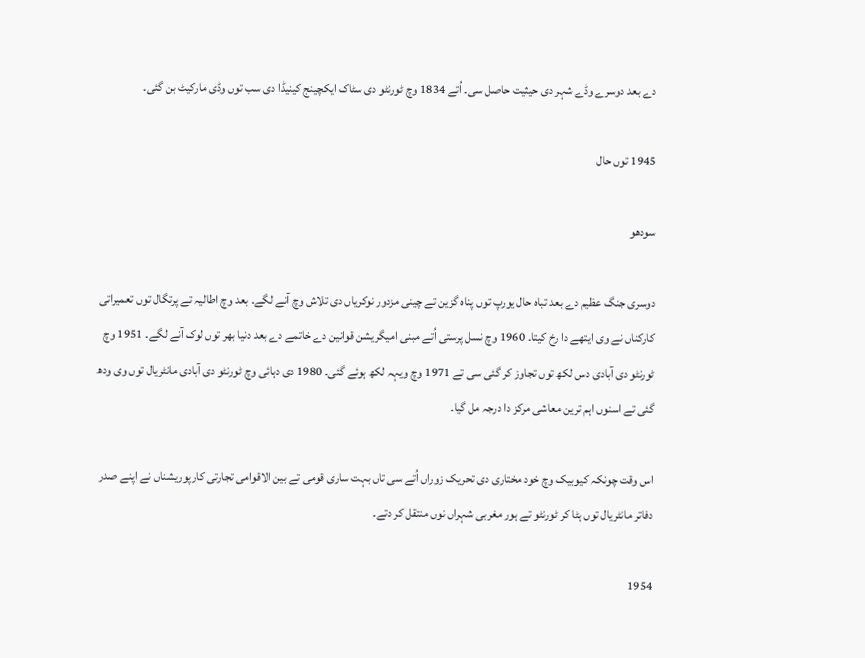دے بعد دوسرے وڈے شہر دی حیثیت حاصل سی۔ اُتے 1834 وچ ٹورنٹو دی سٹاک ایکچینج کینیڈا دی سب توں وڈی مارکیٹ بن گئی۔

1945 توں حال

سودھو

دوسری جنگ عظیم دے بعد تباہ حال یورپ توں پناہ گزین تے چینی مزدور نوکریاں دی تلاش وچ آنے لگے۔ بعد وچ اطالیہ تے پرتگال توں تعمیراتی کارکناں نے وی ایتھے دا رخ کيتا۔ 1960 وچ نسل پرستی اُتے مبنی امیگریشن قوانین دے خاتمے دے بعد دنیا بھر توں لوک آنے لگے۔ 1951 وچ ٹورنٹو دی آبادی دس لکھ توں تجاوز کر گئی سی تے 1971 وچ ویہہ لکھ ہوئے گئی۔ 1980 دی دہائی وچ ٹورنٹو دی آبادی مانٹریال توں وی ودھ گئی تے اسنوں اہم ترین معاشی مرکز دا درجہ مل گیا۔

اس وقت چونکہ کیوبیک وچ خود مختاری دی تحریک زوراں اُتے سی تاں بہت ساری قومی تے بین الاقوامی تجارتی کارپوریشناں نے اپنے صدر دفاتر مانٹریال توں ہٹا کر ٹورنٹو تے ہور مغربی شہراں نوں منتقل کر دتے۔

1954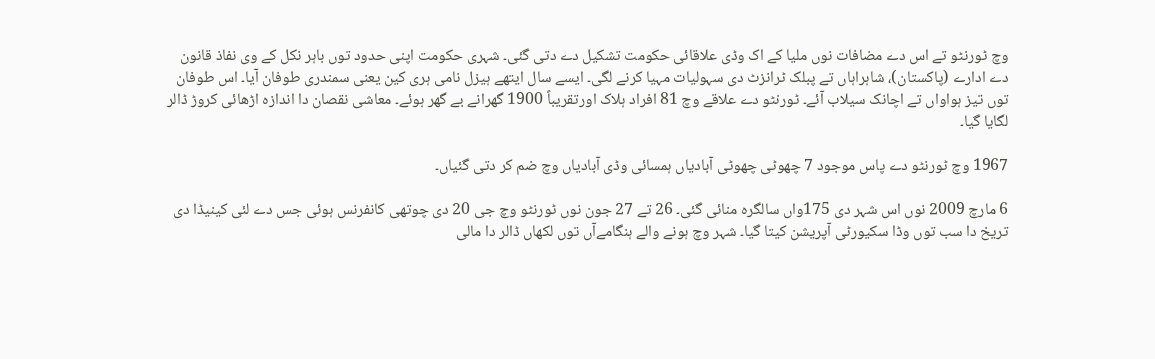وچ ٹورنٹو تے اس دے مضافات نوں ملیا کے اک وڈی علاقائی حکومت تشکیل دے دتی گئی۔ شہری حکومت اپنی حدود توں باہر نکل کے وی نفاذ قانون دے ادارے (پاکستان)، شاہراہاں تے پبلک ٹرانزٹ دی سہولیات مہیا کرنے لگی۔ ايسے سال ایتھے ہیزل نامی ہری کین یعنی سمندری طوفان آیا۔ اس طوفان توں تیز ہواواں تے اچانک سیلاب آئے۔ ٹورنٹو دے علاقے وچ 81 افراد ہلاک اورتقریباً 1900 گھرانے بے گھر ہوئے۔ معاشی نقصان دا اندازہ اڑھائی کروڑ ڈالر لگایا گیا۔

1967 وچ ٹورنٹو دے پاس موجود 7 چھوٹی چھوٹی آبادیاں ہمسائی وڈی آبادیاں وچ ضم کر دتی گئياں۔

6 مارچ 2009 نوں اس شہر دی 175واں سالگرہ منائی گئی۔ 26 تے 27 جون نوں ٹورنٹو وچ جی 20 دی چوتھی کانفرنس ہوئی جس دے لئی کینیڈا دی تریخ دا سب توں وڈا سکیورٹی آپریشن کيتا گیا۔ شہر وچ ہونے والے ہنگامےآں توں لکھاں ڈالر دا مالی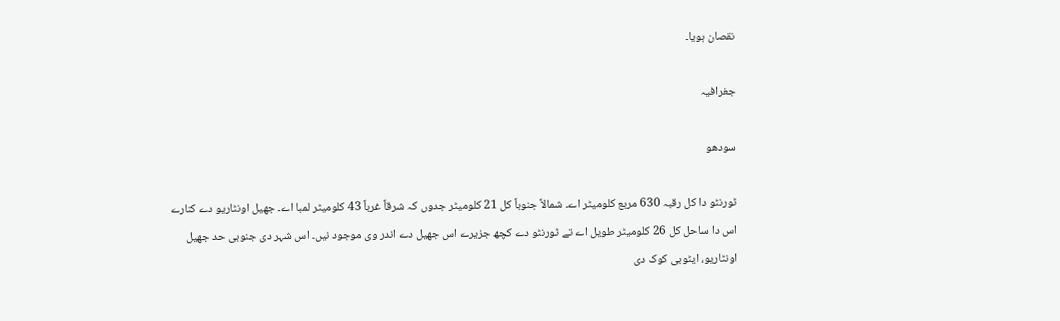نقصان ہويا۔

جغرافیہ

سودھو

ٹورنٹو دا کل رقبہ 630 مربع کلومیٹر اے۔ شمالاً جنوباً کل 21 کلومیٹر جدوں کہ شرقاً غرباً 43 کلومیٹر لمبا اے۔ جھیل اونٹاریو دے کنارے اس دا ساحل کل 26 کلومیٹر طویل اے تے ٹورنٹو دے کچھ جزیرے اس جھیل دے اندر وی موجود نيں۔ اس شہر دی جنوبی حد جھیل اونٹاریو، ایٹوبی کوک دی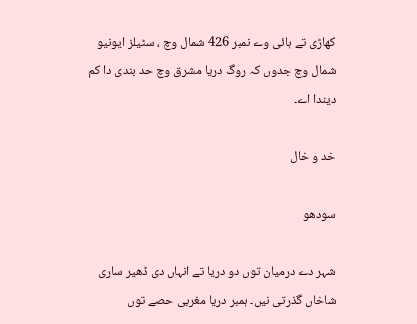کھاڑی تے ہائی وے نمبر 426 شمال وچ ، سٹیلز ایونیو شمال وچ جدوں کہ روگ دریا مشرق وچ حد بندی دا کم دیندا اے۔

خد و خال

سودھو

شہر دے درمیان توں دو دریا تے انہاں دی ڈھیر ساری شاخاں گذرتی نيں۔ ہمبر دریا مغربی حصے توں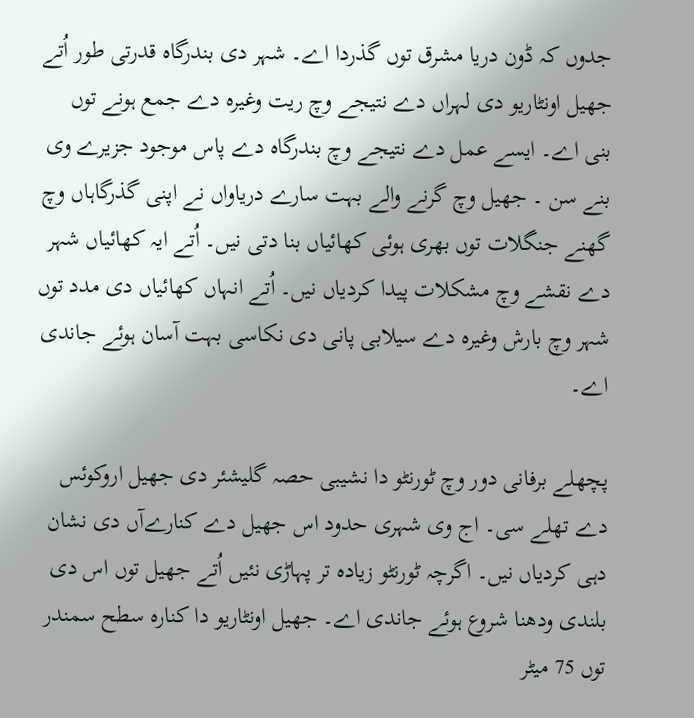جدوں کہ ڈون دریا مشرق توں گذردا اے۔ شہر دی بندرگاہ قدرتی طور اُتے جھیل اونٹاریو دی لہراں دے نتیجے وچ ریت وغیرہ دے جمع ہونے توں بنی اے۔ ايسے عمل دے نتیجے وچ بندرگاہ دے پاس موجود جزیرے وی بنے سن ۔ جھیل وچ گرنے والے بہت سارے دریاواں نے اپنی گذرگاہاں وچ گھنے جنگلات توں بھری ہوئی کھائیاں بنا دتی نيں۔ اُتے ایہ کھائیاں شہر دے نقشے وچ مشکلات پیدا کردیاں نيں۔ اُتے انہاں کھائیاں دی مدد توں شہر وچ بارش وغیرہ دے سیلابی پانی دی نکاسی بہت آسان ہوئے جاندی اے۔

پچھلے برفانی دور وچ ٹورنٹو دا نشیبی حصہ گلیشئر دی جھیل اروکوئس دے تھلے سی۔ اج وی شہری حدود اس جھیل دے کنارےآں دی نشان دہی کردیاں نيں۔ اگرچہ ٹورنٹو زیادہ تر پہاڑی نئيں اُتے جھیل توں اس دی بلندی ودھنا شروع ہوئے جاندی اے۔ جھیل اونٹاریو دا کنارہ سطح سمندر توں 75 میٹر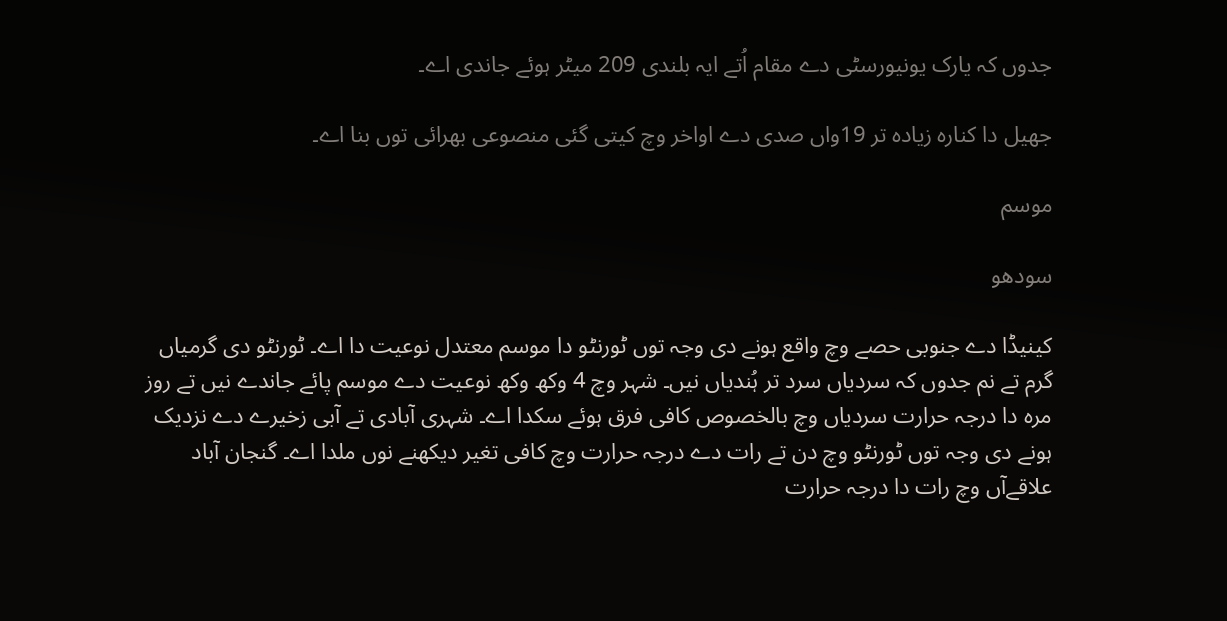جدوں کہ یارک یونیورسٹی دے مقام اُتے ایہ بلندی 209 میٹر ہوئے جاندی اے۔

جھیل دا کنارہ زیادہ تر 19واں صدی دے اواخر وچ کيتی گئی منصوعی بھرائی توں بنا اے۔

موسم

سودھو

کینیڈا دے جنوبی حصے وچ واقع ہونے دی وجہ توں ٹورنٹو دا موسم معتدل نوعیت دا اے۔ ٹورنٹو دی گرمیاں گرم تے نم جدوں کہ سردیاں سرد تر ہُندیاں نيں۔ شہر وچ 4 وکھ وکھ نوعیت دے موسم پائے جاندے نيں تے روز مرہ دا درجہ حرارت سردیاں وچ بالخصوص کافی فرق ہوئے سکدا اے۔ شہری آبادی تے آبی زخیرے دے نزدیک ہونے دی وجہ توں ٹورنٹو وچ دن تے رات دے درجہ حرارت وچ کافی تغیر دیکھنے نوں ملدا اے۔ گنجان آباد علاقےآں وچ رات دا درجہ حرارت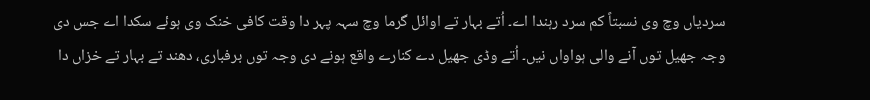سردیاں وچ وی نسبتاً کم سرد رہندا اے۔ اُتے بہار تے اوائل گرما وچ سہہ پہر دا وقت کافی خنک وی ہوئے سکدا اے جس دی وجہ جھیل توں آنے والی ہواواں نيں۔ اُتے وڈی جھیل دے کنارے واقع ہونے دی وجہ توں برفباری، دھند تے بہار تے خزاں دا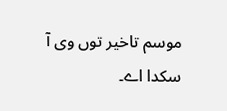موسم تاخیر توں وی آ سکدا اے۔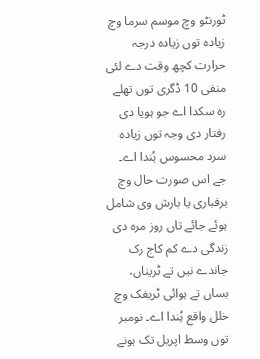ٹورنٹو وچ موسم سرما وچ زیادہ توں زیادہ درجہ حرارت کچھ وقت دے لئی منفی 10 ڈگری توں تھلے رہ سکدا اے جو ہويا دی رفتار دی وجہ توں زیادہ سرد محسوس ہُندا اے۔ جے اس صورت حال وچ برفباری یا بارش وی شامل ہوئے جائے تاں روز مرہ دی زندگی دے کم کاج رک جاندے نيں تے ٹریناں، بساں تے ہوائی ٹریفک وچ خلل واقع ہُندا اے۔ نومبر توں وسط اپریل تک ہونے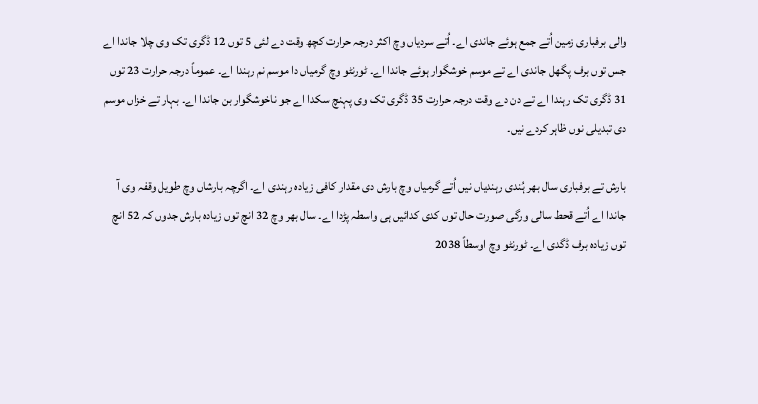والی برفباری زمین اُتے جمع ہوئے جاندی اے۔ اُتے سردیاں وچ اکثر درجہ حرارت کچھ وقت دے لئی 5 توں 12 ڈگری تک وی چلا جاندا اے جس توں برف پگھل جاندی اے تے موسم خوشگوار ہوئے جاندا اے۔ ٹورنٹو وچ گرمیاں دا موسم نم رہندا اے۔ عموماً درجہ حرارت 23 توں 31 ڈگری تک رہندا اے تے دن دے وقت درجہ حرارت 35 ڈگری تک وی پہنچ سکدا اے جو ناخوشگوار بن جاندا اے۔ بہار تے خزاں موسم دی تبدیلی نوں ظاہر کردے نيں۔

بارش تے برفباری سال بھر ہُندی رہندیاں نيں اُتے گرمیاں وچ بارش دی مقدار کافی زیادہ رہندی اے۔ اگرچہ بارشاں وچ طویل وقفہ وی آ جاندا اے اُتے قحط سالی ورگی صورت حال توں کدی کدائيں ہی واسطہ پڑدا اے۔ سال بھر وچ 32 انچ توں زیادہ بارش جدوں کہ 52 انچ توں زیادہ برف ڈگدی اے۔ ٹورنٹو وچ اوسطاً 2038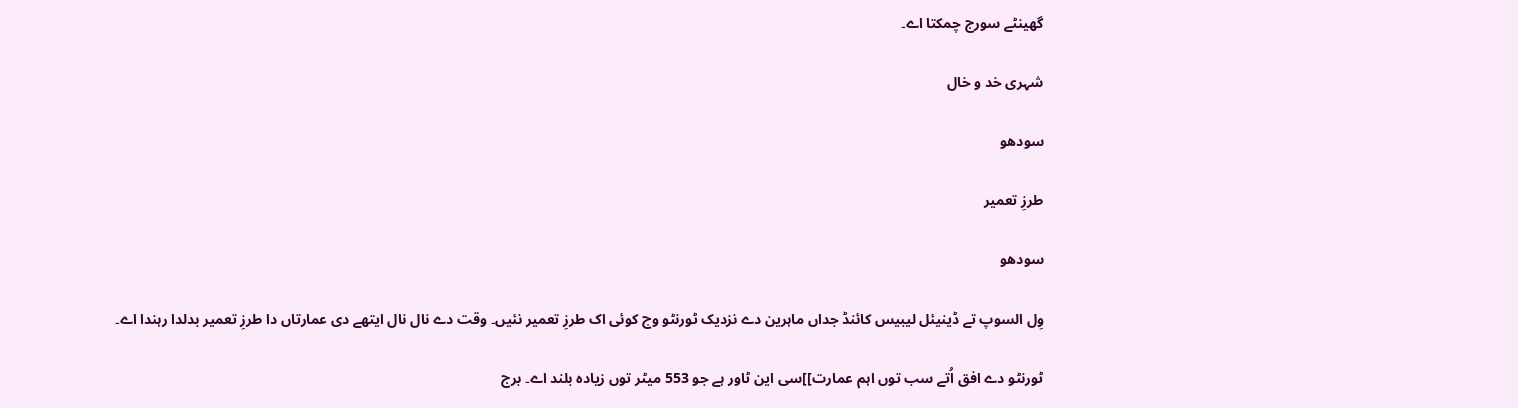گھینٹے سورج چمکتا اے۔

شہری خد و خال

سودھو

طرزِ تعمیر

سودھو

وِل السوپ تے ڈینیئل لیبیس کائنڈ جداں ماہرین دے نزدیک ٹورنٹو وچ کوئی اک طرزِ تعمیر نئيں۔ وقت دے نال نال ایتھے دی عمارتاں دا طرزِ تعمیر بدلدا رہندا اے۔

ٹورنٹو دے افق اُتے سب توں اہم عمارت]]سی این ٹاور ہے جو 553 میٹر توں زیادہ بلند اے۔ برج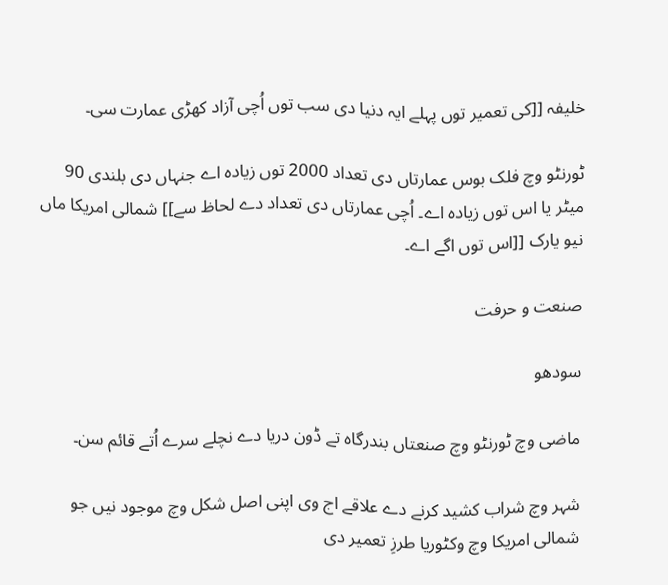خلیفہ [[کی تعمیر توں پہلے ایہ دنیا دی سب توں اُچی آزاد کھڑی عمارت سی۔

ٹورنٹو وچ فلک بوس عمارتاں دی تعداد 2000 توں زیادہ اے جنہاں دی بلندی 90 میٹر یا اس توں زیادہ اے۔ اُچی عمارتاں دی تعداد دے لحاظ سے]] شمالی امریکا ماں نیو یارک [[اس توں اگے اے۔

صنعت و حرفت

سودھو

ماضی وچ ٹورنٹو وچ صنعتاں بندرگاہ تے ڈون دریا دے نچلے سرے اُتے قائم سن۔

شہر وچ شراب کشید کرنے دے علاقے اج وی اپنی اصل شکل وچ موجود نيں جو شمالی امریکا وچ وکٹوریا طرزِ تعمیر دی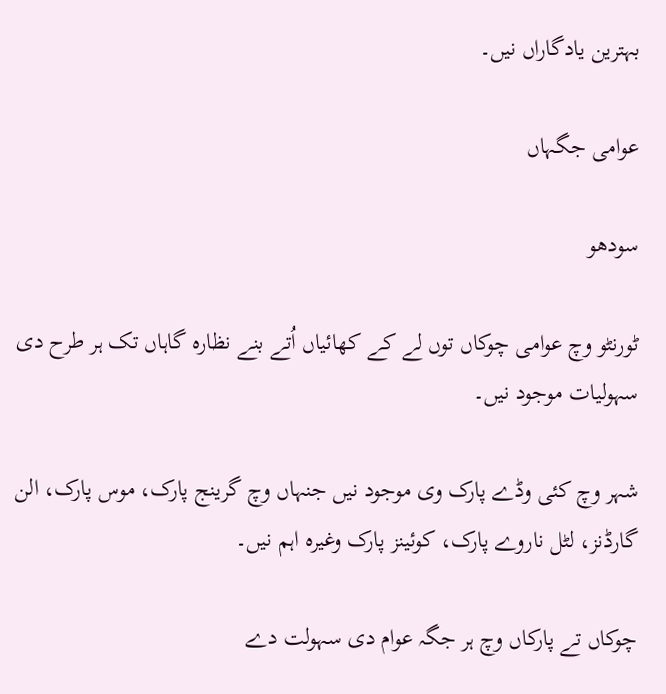بہترین یادگاراں نيں۔

عوامی جگہاں

سودھو

ٹورنٹو وچ عوامی چوکاں توں لے کے کھائیاں اُتے بنے نظارہ گاہاں تک ہر طرح دی سہولیات موجود نيں۔

شہر وچ کئی وڈے پارک وی موجود نيں جنہاں وچ گرینج پارک، موس پارک، الن گارڈنز، لٹل ناروے پارک، کوئینز پارک وغیرہ اہم نيں۔

چوکاں تے پارکاں وچ ہر جگہ عوام دی سہولت دے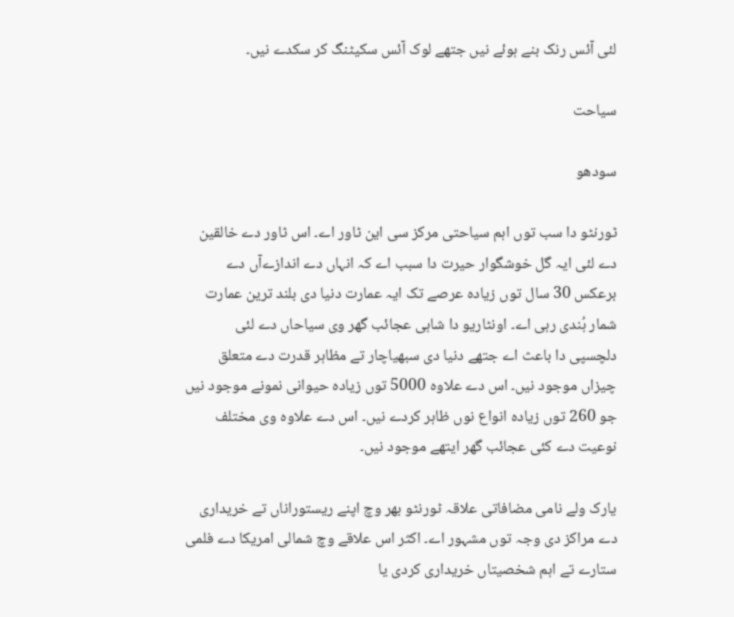لئی آئس رنک بنے ہوئے نيں جتھے لوک آئس سکیٹنگ کر سکدے نيں۔

سیاحت

سودھو

ٹورنٹو دا سب توں اہم سیاحتی مرکز سی این ٹاور اے۔ اس ٹاور دے خالقین دے لئی ایہ گل خوشگوار حیرت دا سبب اے کہ انہاں دے اندازےآں دے برعکس 30 سال توں زیادہ عرصے تک ایہ عمارت دنیا دی بلند ترین عمارت شمار ہُندی رہی اے۔ اونٹاریو دا شاہی عجائب گھر وی سیاحاں دے لئی دلچسپی دا باعث اے جتھے دنیا دی سبھیاچار تے مظاہر قدرت دے متعلق چیزاں موجود نيں۔ اس دے علاوہ 5000 توں زیادہ حیوانی نمونے موجود نيں جو 260 توں زیادہ انواع نوں ظاہر کردے نيں۔ اس دے علاوہ وی مختلف نوعیت دے کئی عجائب گھر ایتھے موجود نيں۔

یارک ولے نامی مضافاتی علاقہ ٹورنٹو بھر وچ اپنے ریستوراناں تے خریداری دے مراکز دی وجہ توں مشہور اے۔ اکثر اس علاقے وچ شمالی امریکا دے فلمی ستارے تے اہم شخصیتاں خریداری کردی یا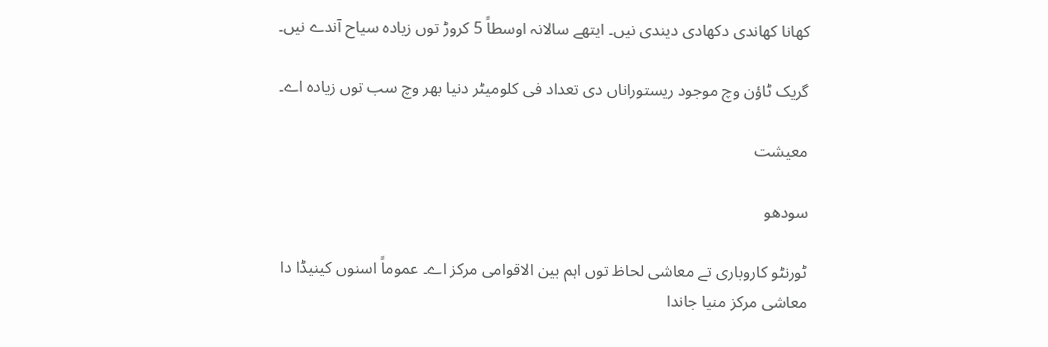کھانا کھاندی دکھادی دیندی نيں۔ ایتھے سالانہ اوسطاً 5 کروڑ توں زیادہ سیاح آندے نيں۔

گریک ٹاؤن وچ موجود ریستوراناں دی تعداد فی کلومیٹر دنیا بھر وچ سب توں زیادہ اے۔

معیشت

سودھو

ٹورنٹو کاروباری تے معاشی لحاظ توں اہم بین الاقوامی مرکز اے۔ عموماً اسنوں کینیڈا دا معاشی مرکز منیا جاندا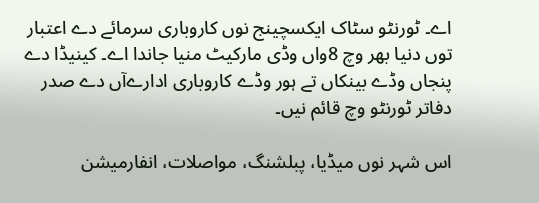اے۔ ٹورنٹو سٹاک ایکسچینج نوں کاروباری سرمائے دے اعتبار توں دنیا بھر وچ 8واں وڈی مارکیٹ منیا جاندا اے۔ کینیڈا دے پنجاں وڈے بینکاں تے ہور وڈے کاروباری ادارےآں دے صدر دفاتر ٹورنٹو وچ قائم نيں۔

اس شہر نوں میڈیا، پبلشنگ، مواصلات، انفارمیشن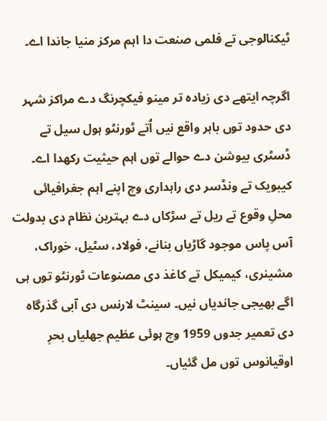ٹیکنالوجی تے فلمی صنعت دا اہم مرکز منیا جاندا اے۔

اگرچہ ایتھے دی زیادہ تر مینو فیکچرنگ دے مراکز شہر دی حدود توں باہر واقع نيں اُتے ٹورنٹو ہول سیل تے ڈسٹری بیوشن دے حوالے توں اہم حیثیت رکھدا اے۔ کیبویک تے ونڈسر دی راہداری وچ اپنے اہم جغرافیائی محلِ وقوع تے ریل تے سڑکاں دے بہترین نظام دی بدولت آس پاس موجود گاڑیاں بنانے، فولاد، سٹیل، خوراک، مشینری، کیمیکل تے کاغذ دی مصنوعات ٹورنٹو توں ہی اگے بھیجی جاندیاں نيں۔ سینٹ لارنس دی آبی گذرگاہ دی تعمیر جدوں 1959 وچ ہوئی عظیم جھلیاں بحرِ اوقیانوس توں مل گئياں۔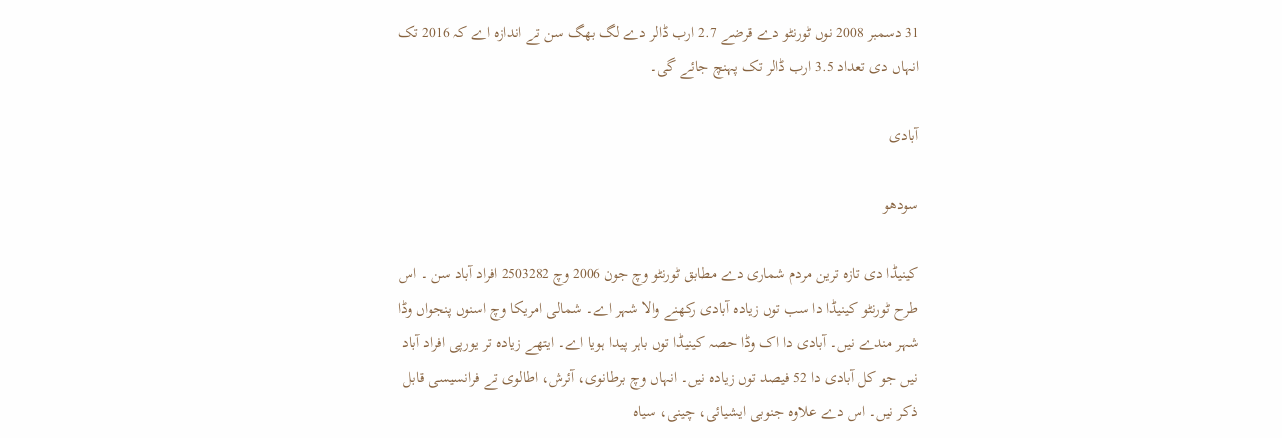31 دسمبر 2008 نوں ٹورنٹو دے قرضے 2.7 ارب ڈالر دے لگ بھگ سن تے اندازہ اے کہ 2016 تک انہاں دی تعداد 3.5 ارب ڈالر تک پہنچ جائے گی۔

آبادی

سودھو

کینیڈا دی تازہ ترین مردم شماری دے مطابق ٹورنٹو وچ جون 2006 وچ 2503282 افراد آباد سن ۔ اس طرح ٹورنٹو کینیڈا دا سب توں زیادہ آبادی رکھنے والا شہر اے۔ شمالی امریکا وچ اسنوں پنجواں وڈا شہر مندے نيں۔ آبادی دا اک وڈا حصہ کینیڈا توں باہر پیدا ہويا اے۔ ایتھے زیادہ تر یورپی افراد آباد نيں جو کل آبادی دا 52 فیصد توں زیادہ نيں۔ انہاں وچ برطانوی، آئرش، اطالوی تے فرانسیسی قابل ذکر نيں۔ اس دے علاوہ جنوبی ایشیائی، چینی، سیاہ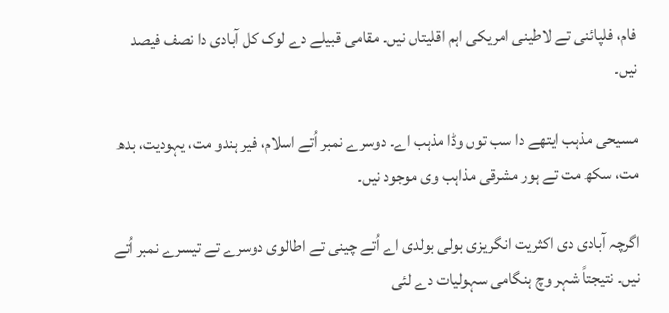فام، فلپائنی تے لاطینی امریکی اہم اقلیتاں نيں۔ مقامی قبیلے دے لوک کل آبادی دا نصف فیصد نيں۔

مسیحی مذہب ایتھے دا سب توں وڈا مذہب اے۔ دوسرے نمبر اُتے اسلام، فیر ہندو مت، یہودیت، بدھ مت، سکھ مت تے ہور مشرقی مذاہب وی موجود نيں۔

اگرچہ آبادی دی اکثریت انگریزی بولی بولدی اے اُتے چینی تے اطالوی دوسرے تے تیسرے نمبر اُتے نيں۔ نتیجتاً شہر وچ ہنگامی سہولیات دے لئی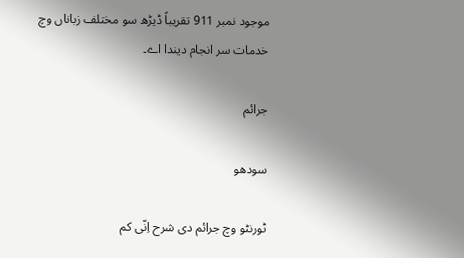موجود نمبر 911 تقریباً ڈیڑھ سو مختلف زباناں وچ خدمات سر انجام دیندا اے۔

جرائم

سودھو

ٹورنٹو وچ جرائم دی شرح اِنّی کم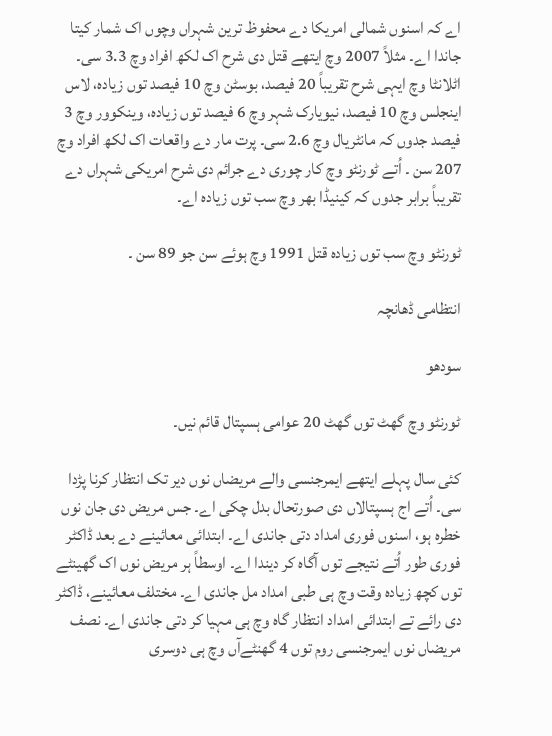اے کہ اسنوں شمالی امریکا دے محفوظ ترین شہراں وچوں اک شمار کيتا جاندا اے۔ مثلاً 2007 وچ ایتھے قتل دی شرح اک لکھ افراد وچ 3.3 سی۔ اٹلانٹا وچ ایہی شرح تقریباً 20 فیصد، بوسٹن وچ 10 فیصد توں زیادہ، لاس اینجلس وچ 10 فیصد، نیویارک شہر وچ 6 فیصد توں زیادہ، وینکوور وچ 3 فیصد جدوں کہ مانٹریال وچ 2.6 سی۔ پرت مار دے واقعات اک لکھ افراد وچ 207 سن ۔ اُتے ٹورنٹو وچ کار چوری دے جرائم دی شرح امریکی شہراں دے تقریباً برابر جدوں کہ کینیڈا بھر وچ سب توں زیادہ اے۔

ٹورنٹو وچ سب توں زیادہ قتل 1991 وچ ہوئے سن جو 89 سن ۔

انتظامی ڈھانچہ

سودھو

ٹورنٹو وچ گھٹ توں گھٹ 20 عوامی ہسپتال قائم نيں۔

کئی سال پہلے ایتھے ایمرجنسی والے مریضاں نوں دیر تک انتظار کرنا پڑدا سی۔ اُتے اج ہسپتالاں دی صورتحال بدل چکی اے۔ جس مریض دی جان نوں خطرہ ہو، اسنوں فوری امداد دتی جاندی اے۔ ابتدائی معائینے دے بعد ڈاکٹر فوری طور اُتے نتیجے توں آگاہ کر دیندا اے۔ اوسطاً ہر مریض نوں اک گھینٹے توں کچھ زیادہ وقت وچ ہی طبی امداد مل جاندی اے۔ مختلف معائینے، ڈاکٹر دی رائے تے ابتدائی امداد انتظار گاہ وچ ہی مہیا کر دتی جاندی اے۔ نصف مریضاں نوں ایمرجنسی روم توں 4 گھنٹےآں وچ ہی دوسری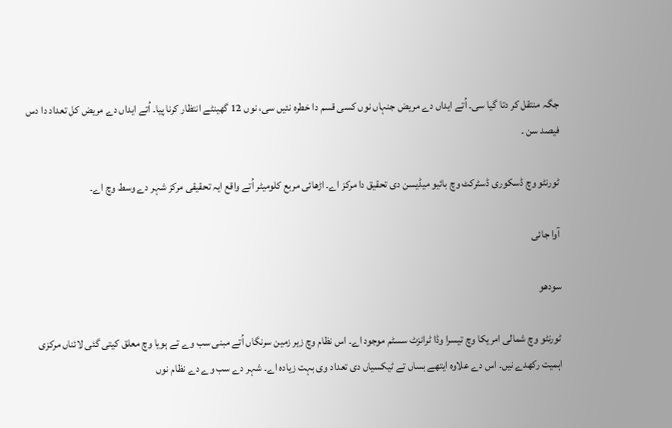جگہ منتقل کر دتا گیا سی۔ اُتے ایداں دے مریض جنہاں نوں کسی قسم دا خطرہ نئيں سی، نوں 12 گھینٹے انتظار کرنا پيا۔ اُتے ایداں دے مریض کل تعداد دا دس فیصد سن ۔

ٹورنٹو وچ ڈسکوری ڈسٹرکٹ وچ بائیو میڈیسن دی تحقیق دا مرکز اے۔ اڑھائی مربع کلومیٹر اُتے واقع ایہ تحقیقی مرکز شہر دے وسط وچ اے۔

آوا جائی

سودھو

ٹورنٹو وچ شمالی امریکا وچ تیسرا وڈا ٹرانزٹ سسٹم موجود اے۔ اس نظام وچ زیر زمین سرنگاں اُتے مبنی سب وے تے ہويا وچ معلق کيتی گئی لائناں مرکزی اہمیت رکھدے نيں۔ اس دے علاوہ ایتھے بساں تے ٹیکسیاں دی تعداد وی بہت زیادہ اے۔ شہر دے سب وے دے نظام نوں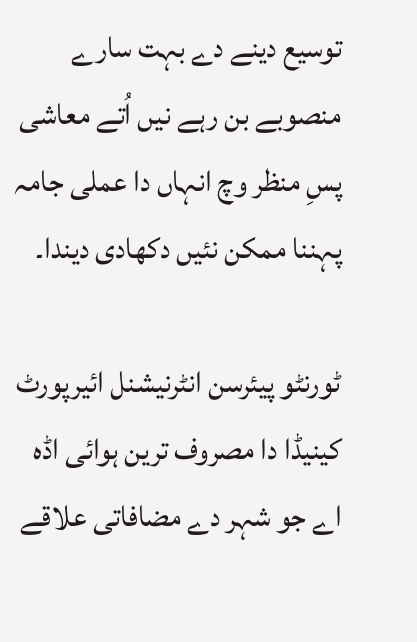توسیع دینے دے بہت سارے منصوبے بن رہے نيں اُتے معاشی پسِ منظر وچ انہاں دا عملی جامہ پہننا ممکن نئيں دکھادی دیندا۔

ٹورنٹو پیئرسن انٹرنیشنل ائیرپورٹ کینیڈا دا مصروف ترین ہوائی اڈہ اے جو شہر دے مضافاتی علاقے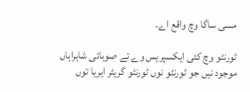مسی ساگا وچ واقع اے۔

ٹورنٹو وچ کئی ایکسپریس وے تے صوبائی شاہراہاں موجود نيں جو ٹورنٹو نوں ٹورنٹو گریٹر ایریا توں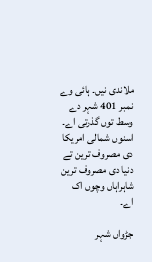ملاندی نيں۔ ہائی وے نمبر 401 شہر دے وسط توں گذرتی اے۔ اسنوں شمالی امریکا دی مصروف ترین تے دنیا دی مصروف ترین شاہراہاں وچوں اک اے۔

جڑواں شہر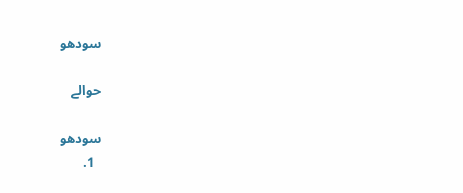سودھو

حوالے

سودھو
  1.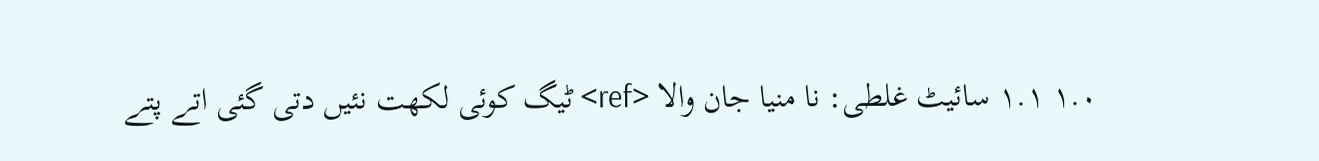۱.۰ ۱.۱ سائیٹ غلطی: نا منیا جان والا <ref> ٹیگ کوئی لکھت نئیں دتی گئی اتے پتے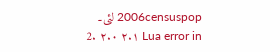2006censuspop لئی۔
  2. ۲.۰ ۲.۱ Lua error in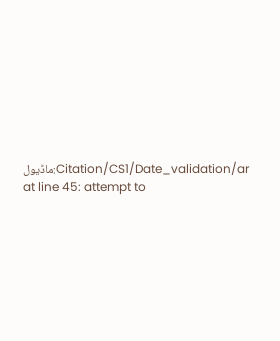ماڈیول:Citation/CS1/Date_validation/ar at line 45: attempt to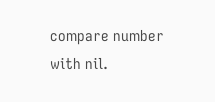compare number with nil.